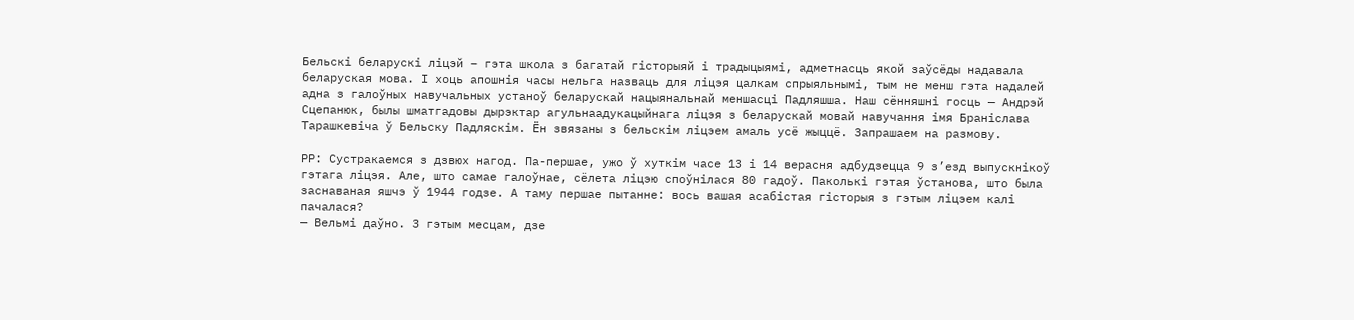Бельскі беларускі ліцэй – гэта школа з багатай гісторыяй і традыцыямі, адметнасць якой заўсёды надавала беларуская мова. І хоць апошнія часы нельга назваць для ліцэя цалкам спрыяльнымі, тым не менш гэта надалей адна з галоўных навучальных устаноў беларускай нацыянальнай меншасці Падляшша. Наш сённяшні госць — Андрэй Сцепанюк, былы шматгадовы дырэктар агульнаадукацыйнага ліцэя з беларускай мовай навучання імя Браніслава Тарашкевіча ў Бельску Падляскім. Ён звязаны з бельскім ліцэем амаль усё жыццё. Запрашаем на размову.

РР: Сустракаемся з дзвюх нагод. Па-першае, ужо ў хуткім часе 13 і 14 верасня адбудзецца 9 з’езд выпускнікоў гэтага ліцэя. Але, што самае галоўнае, сёлета ліцэю споўнілася 80 гадоў. Паколькі гэтая ўстанова, што была заснаваная яшчэ ў 1944 годзе. А таму першае пытанне: вось вашая асабістая гісторыя з гэтым ліцэем калі пачалася?
— Вельмі даўно. З гэтым месцам, дзе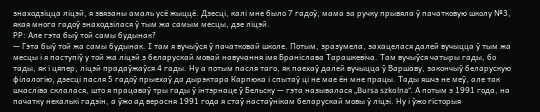знаходзіцца ліцэй, я звязаны амаль усё жыццё. Дзесці, калі мне было 7 гадоў, мама за ручку прывяла ў пачатковую школу №3, якая многа гадоў знаходзілася ў тым жа самым месцы, дзе ліцэй.
РР: Але гэта быў той самы будынак?
— Гэта быў той жа самы будынак. І там я вучыўся ў пачатковай школе. Потым, зразумела, захацелася далей вучыцца ў тым жа месцы і я паступіў у той жа ліцэй з беларускай мовай навучання імя Браніслава Тарашкевіча. Там вучыўся чатыры гады, бо тады, як і цяпер, ліцэй прадаўжаўся 4 гады. Ну а потым пасля таго, як паехаў далей вучыцца ў Варшаву, закончыў беларускую філалогію, дзесці пасля 5 гадоў прыехаў да дырэктара Карпюка і спытаў ці не мае ён мне працы. Тады яшчэ не меў, але так шчасліва склалася, што я працаваў тры гады ў інтэрнаце ў Бельску — гэта называлася „Bursa szkolna“. А потым з 1991 года, на пачатку некалькі гадзін, а ўжо ад верасня 1991 года я стаў настаўнікам беларускай мовы ў ліцэі. Ну і ўжо гісторыя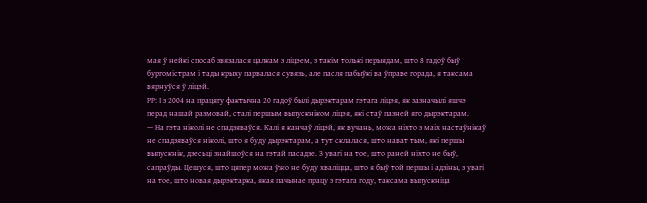мая ў нейкі спосаб звязалася цалкам з ліцэем, з такім толькі перыядам, што 8 гадоў быў бургомістрам і тады крыху парвалася сувязь, але пасля пабыўкі ва ўправе горада, я таксама вярнуўся ў ліцэй.
РР: І з 2004 на працягу фактычна 20 гадоў былі дырэктарам гэтага ліцэя, як зазначылі яшчэ перад нашай размовай, сталі першым выпускніком ліцэя, які стаў пазней яго дырэктарам.
— На гэта ніколі не спадзяваўся. Калі я канчаў ліцэй, як вучань, можа ніхто з маіх настаўнікаў не спадзяваўся ніколі, што я буду дырэктарам, а тут склалася, што нават тым, які першы выпускнік, дзесьці знайшоўся на гэтай пасадзе. З увагі на тое, што раней ніхто не быў, сапраўды. Цешуся, што цяпер можа ўжо не буду хваліцца, што я быў той першы і адзіны, з увагі на тое, што новая дырэктарка, якая пачынае працу з гэтага году, таксама выпускніца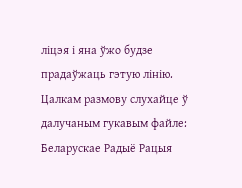ліцэя і яна ўжо будзе прадаўжаць гэтую лінію.
Цалкам размову слухайце ў далучаным гукавым файле:
Беларускае Радыё Рацыя